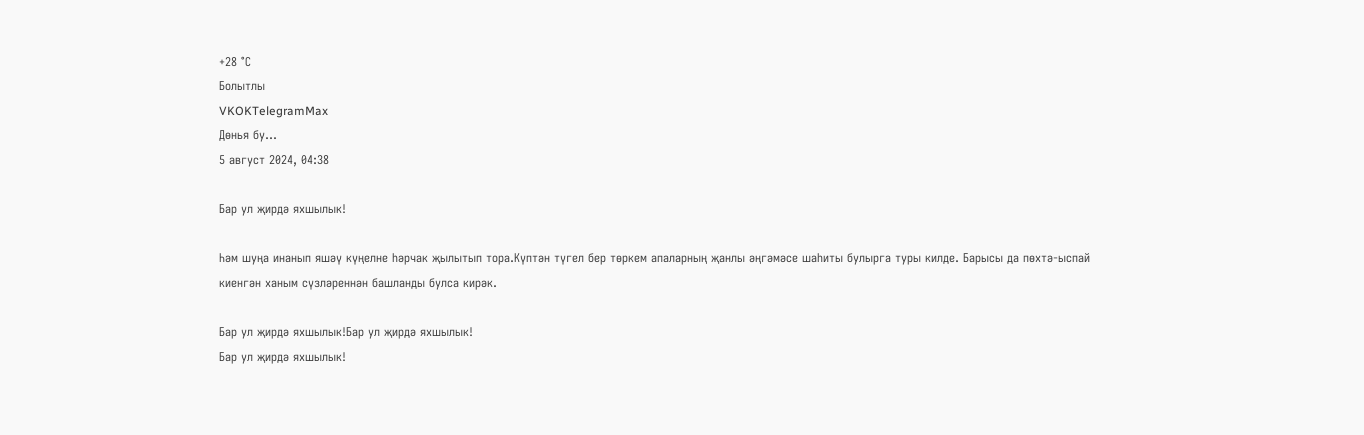+28 °С
Болытлы
VKOKTelegramMax
Дөнья бу...
5 август 2024, 04:38

Бар ул җирдә яхшылык!

Һәм шуңа инанып яшәү күңелне һәрчак җылытып тора.Күптән түгел бер төркем апаларның җанлы әңгәмәсе шаһиты булырга туры килде. Барысы да пөхтә-ыспай киенгән ханым сүзләреннән башланды булса кирәк.

Бар ул җирдә яхшылык!Бар ул җирдә яхшылык!
Бар ул җирдә яхшылык!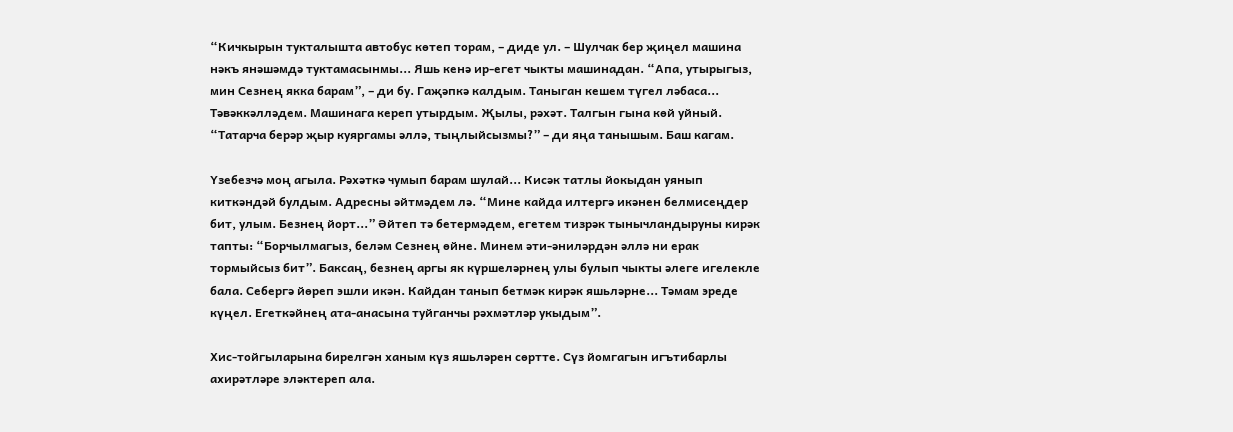“Кичкырын тукталышта автобус көтеп торам, – диде ул. – Шулчак бер җиңел машина нәкъ янәшәмдә туктамасынмы... Яшь кенә ир-егет чыкты машинадан. “Апа, утырыгыз, мин Сезнең якка барам”, – ди бу. Гаҗәпкә калдым. Таныган кешем түгел ләбаса... Тәвәккәлләдем. Машинага кереп утырдым. Җылы, рәхәт. Талгын гына көй уйный. “Татарча берәр җыр куяргамы әллә, тыңлыйсызмы?” – ди яңа танышым. Баш кагам.

Үзебезчә моң агыла. Рәхәткә чумып барам шулай... Кисәк татлы йокыдан уянып киткәндәй булдым. Адресны әйтмәдем лә. “Мине кайда илтергә икәнен белмисеңдер бит, улым. Безнең йорт...” Әйтеп тә бетермәдем, егетем тизрәк тынычландыруны кирәк тапты: “Борчылмагыз, беләм Сезнең өйне. Минем әти-әниләрдән әллә ни ерак тормыйсыз бит”. Баксаң, безнең аргы як күршеләрнең улы булып чыкты әлеге игелекле бала. Себергә йөреп эшли икән. Кайдан танып бетмәк кирәк яшьләрне... Тәмам эреде күңел. Егеткәйнең ата-анасына туйганчы рәхмәтләр укыдым”.

Хис-тойгыларына бирелгән ханым күз яшьләрен сөртте. Сүз йомгагын игътибарлы ахирәтләре эләктереп ала.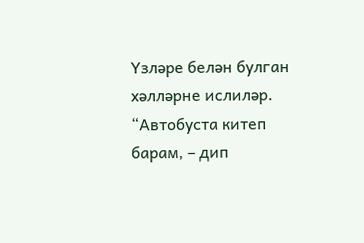Үзләре белән булган хәлләрне ислиләр. “Автобуста китеп барам, – дип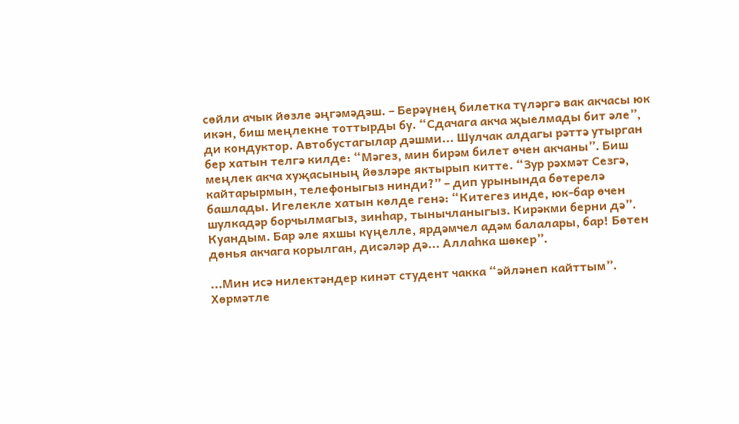сөйли ачык йөзле әңгәмәдәш. – Берәүнең билетка түләргә вак акчасы юк икән, биш меңлекне тоттырды бу. “Сдачага акча җыелмады бит әле”, ди кондуктор. Автобустагылар дәшми... Шулчак алдагы рәттә утырган бер хатын телгә килде: “Мәгез, мин бирәм билет өчен акчаны”. Биш меңлек акча хуҗасының йөзләре яктырып китте. “Зур рәхмәт Сезгә, кайтарырмын, телефоныгыз нинди?” – дип урынында бөтерелә башлады. Игелекле хатын көлде генә: “Китегез инде, юк-бар өчен шулкадәр борчылмагыз, зинһар, тынычланыгыз. Кирәкми берни дә”. Куандым. Бар әле яхшы күңелле, ярдәмчел адәм балалары, бар! Бөтен дөнья акчага корылган, дисәләр дә... Аллаһка шөкер”.

...Мин исә нилектәндер кинәт студент чакка “әйләнеп кайттым”. Хөрмәтле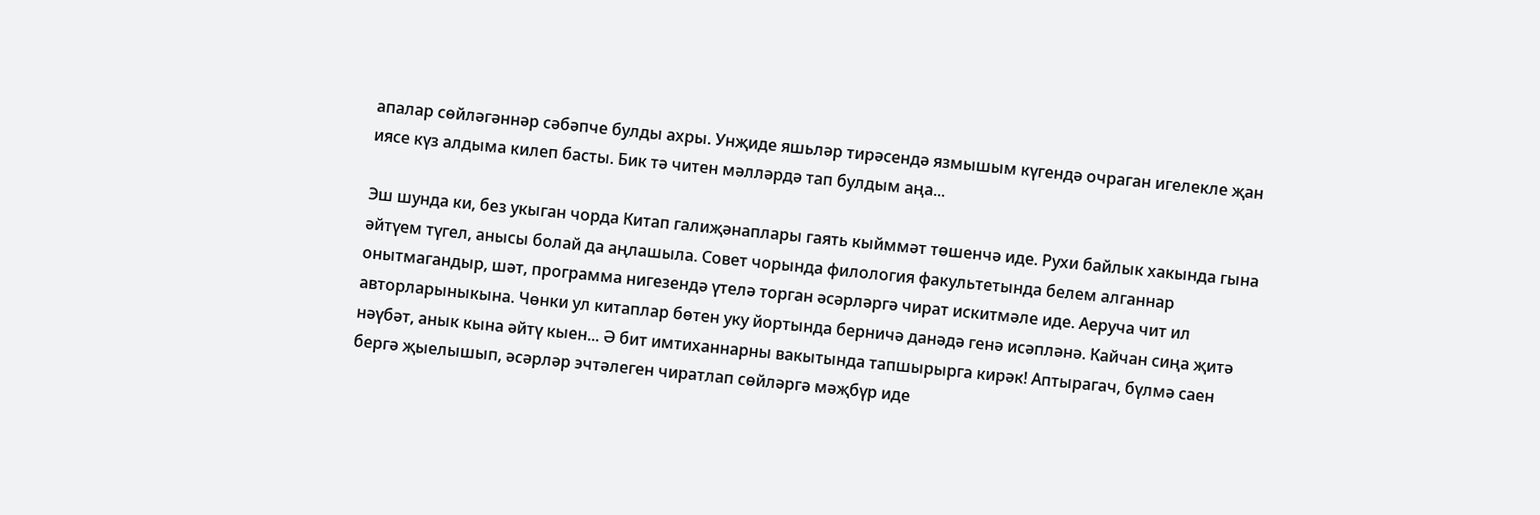апалар сөйләгәннәр сәбәпче булды ахры. Унҗиде яшьләр тирәсендә язмышым күгендә очраган игелекле җан иясе күз алдыма килеп басты. Бик тә читен мәлләрдә тап булдым аңа...

Эш шунда ки, без укыган чорда Китап галиҗәнаплары гаять кыйммәт төшенчә иде. Рухи байлык хакында гына әйтүем түгел, анысы болай да аңлашыла. Совет чорында филология факультетында белем алганнар онытмагандыр, шәт, программа нигезендә үтелә торган әсәрләргә чират искитмәле иде. Аеруча чит ил авторларыныкына. Чөнки ул китаплар бөтен уку йортында берничә данәдә генә исәпләнә. Кайчан сиңа җитә нәүбәт, анык кына әйтү кыен... Ә бит имтиханнарны вакытында тапшырырга кирәк! Аптырагач, бүлмә саен бергә җыелышып, әсәрләр эчтәлеген чиратлап сөйләргә мәҗбүр иде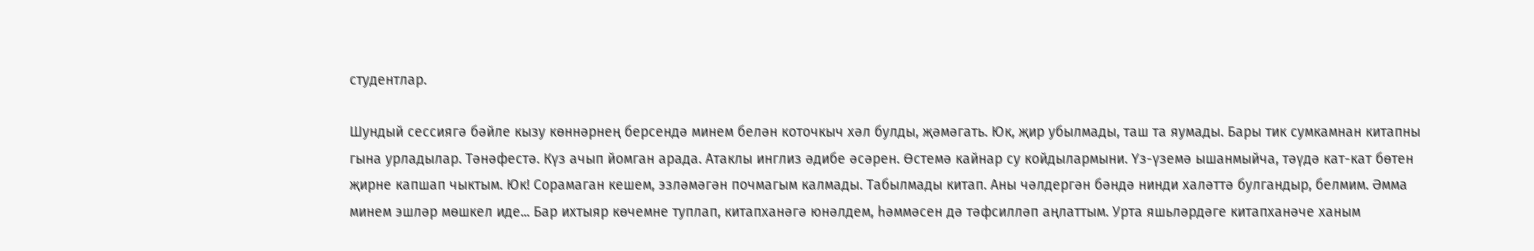студентлар.

Шундый сессиягә бәйле кызу көннәрнең берсендә минем белән коточкыч хәл булды, җәмәгать. Юк, җир убылмады, таш та яумады. Бары тик сумкамнан китапны гына урладылар. Тәнәфестә. Күз ачып йомган арада. Атаклы инглиз әдибе әсәрен. Өстемә кайнар су койдылармыни. Үз-үземә ышанмыйча, тәүдә кат-кат бөтен җирне капшап чыктым. Юк! Сорамаган кешем, эзләмәгән почмагым калмады. Табылмады китап. Аны чәлдергән бәндә нинди халәттә булгандыр, белмим. Әмма минем эшләр мөшкел иде... Бар ихтыяр көчемне туплап, китапханәгә юнәлдем, һәммәсен дә тәфсилләп аңлаттым. Урта яшьләрдәге китапханәче ханым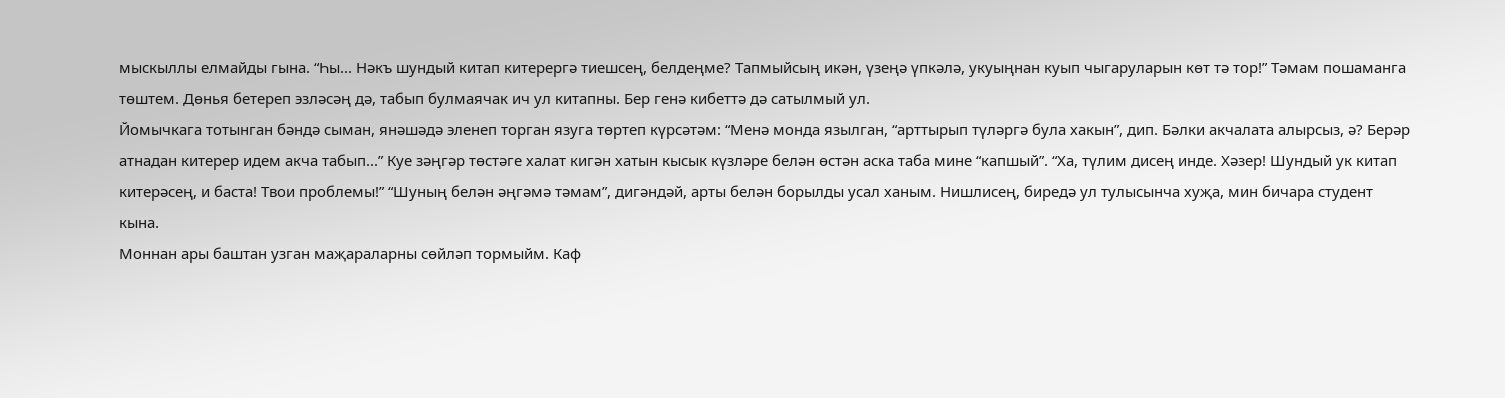мыскыллы елмайды гына. “Һы... Нәкъ шундый китап китерергә тиешсең, белдеңме? Тапмыйсың икән, үзеңә үпкәлә, укуыңнан куып чыгаруларын көт тә тор!” Тәмам пошаманга төштем. Дөнья бетереп эзләсәң дә, табып булмаячак ич ул китапны. Бер генә кибеттә дә сатылмый ул.
Йомычкага тотынган бәндә сыман, янәшәдә эленеп торган язуга төртеп күрсәтәм: “Менә монда язылган, “арттырып түләргә була хакын”, дип. Бәлки акчалата алырсыз, ә? Берәр атнадан китерер идем акча табып...” Куе зәңгәр төстәге халат кигән хатын кысык күзләре белән өстән аска таба мине “капшый”. “Ха, түлим дисең инде. Хәзер! Шундый ук китап китерәсең, и баста! Твои проблемы!” “Шуның белән әңгәмә тәмам”, дигәндәй, арты белән борылды усал ханым. Нишлисең, биредә ул тулысынча хуҗа, мин бичара студент кына.
Моннан ары баштан узган маҗараларны сөйләп тормыйм. Каф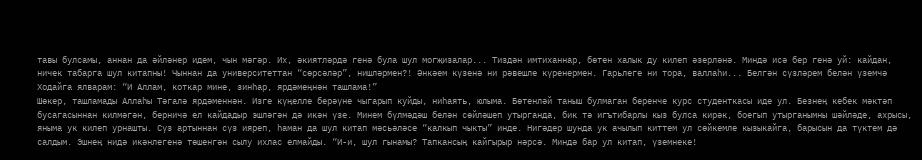тавы булсамы, аннан да әйләнер идем, чын мәгәр. Их, әкиятләрдә генә була шул могҗизалар... Тиздән имтиханнар, бөтен халык ду килеп әзерләнә. Миндә исә бер генә уй: кайдан, ничек табарга шул китапны! Чыннан да университеттан “сөрсәләр”, нишләрмен?! Әнкәем күзенә ни рәвешле күренермен. Гарьлеге ни тора, валлаһи... Белгән сүзләрем белән үземчә Ходайга ялварам: “И Аллам, коткар мине, зинһар, ярдәмеңнән ташлама!”
Шөкер, ташламады Аллаһы Тәгалә ярдәменнән. Изге күңелле берәүне чыгарып куйды, ниһаять, юлыма. Бөтенләй таныш булмаган беренче курс студенткасы иде ул. Безнең кебек мәктәп бусагасыннан килмәгән, берничә ел кайдадыр эшләгән дә икән үзе. Минем бүлмәдәш белән сөйләшеп утырганда, бик тә игътибарлы кыз булса кирәк, боегып утырганымны шәйләде, ахрысы, яныма ук килеп урнашты. Сүз артыннан сүз ияреп, һаман да шул китап мәсьәләсе “калкып чыкты” инде. Нигәдер шунда ук ачылып киттем ул сөйкемле кызыкайга, барысын да түктем дә салдым. Эшнең нидә икәнлегенә төшенгән сылу ихлас елмайды. “И-и, шул гынамы? Тапкансың кайгырыр нәрсә. Миндә бар ул китап, үземнеке!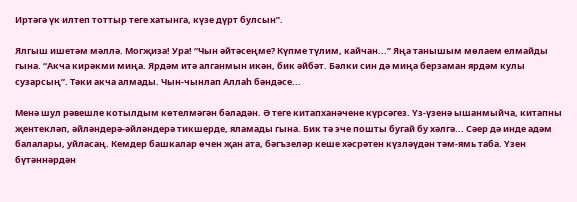Иртәгә үк илтеп тоттыр теге хатынга, күзе дүрт булсын”.

Ялгыш ишетәм мәллә. Могҗиза! Ура! “Чын әйтәсеңме? Күпме түлим, кайчан...” Яңа танышым мөлаем елмайды гына. “Акча кирәкми миңа. Ярдәм итә алганмын икән, бик әйбәт. Бәлки син дә миңа берзаман ярдәм кулы сузарсың”. Тәки акча алмады. Чын-чынлап Аллаһ бәндәсе...

Менә шул рәвешле котылдым көтелмәгән бәладән. Ә теге китапханәчене күрсәгез. Үз-үзенә ышанмыйча, китапны җентекләп, әйләндерә-әйләндерә тикшерде, яламады гына. Бик тә эче пошты бугай бу хәлгә... Сәер дә инде адәм балалары, уйласаң. Кемдер башкалар өчен җан ата, бәгъзеләр кеше хәсрәтен күзләүдән тәм-ямь таба. Үзен бүтәннәрдән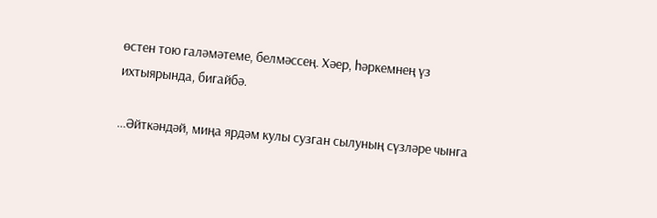өстен тою галәмәтеме, белмәссең. Хәер, һәркемнең үз ихтыярында, бигайбә.

...Әйткәндәй, миңа ярдәм кулы сузган сылуның сүзләре чынга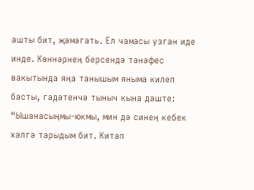ашты бит, җәмәгать. Ел чамасы узган иде инде. Көннәрнең берсендә тәнәфес вакытында яңа танышым яныма килеп басты, гадәтенчә тыныч кына дәште: “Ышанасыңмы-юкмы, мин дә синең кебек хәлгә тарыдым бит. Китап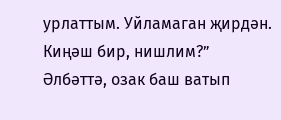урлаттым. Уйламаган җирдән. Киңәш бир, нишлим?” Әлбәттә, озак баш ватып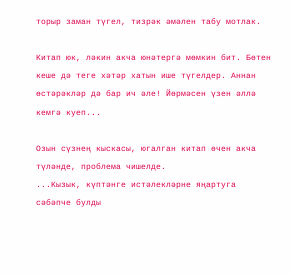торыр заман түгел, тизрәк әмәлен табу мотлак.

Китап юк, ләкин акча юнәтергә мөмкин бит. Бөтен кеше дә теге хәтәр хатын ише түгелдер. Аннан өстәрәкләр дә бар ич әле! Йөрмәсен үзен әллә кемгә куеп...

Озын сүзнең кыскасы, югалган китап өчен акча түләнде, проблема чишелде.
...Кызык, күптәнге истәлекләрне яңартуга сәбәпче булды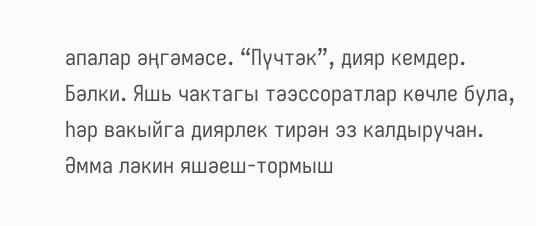апалар әңгәмәсе. “Пүчтәк”, дияр кемдер. Бәлки. Яшь чактагы тәэссоратлар көчле була, һәр вакыйга диярлек тирән эз калдыручан. Әмма ләкин яшәеш-тормыш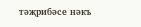тәҗрибәсе нәкъ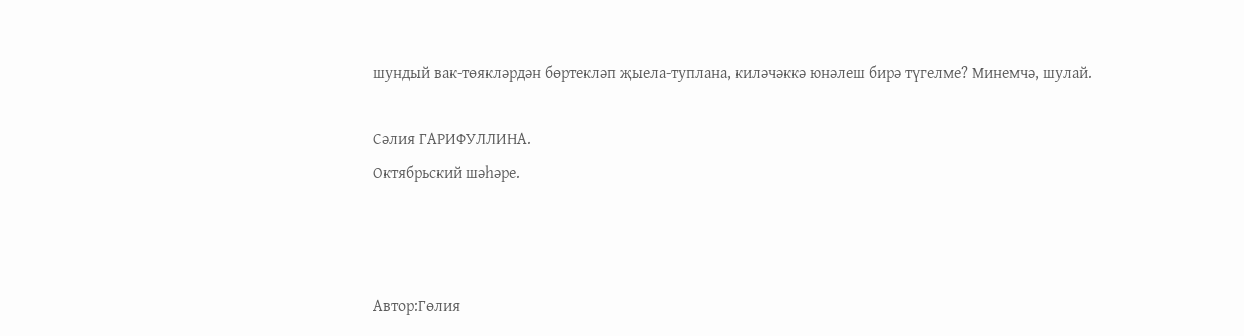шундый вак-төякләрдән бөртекләп җыела-туплана, киләчәккә юнәлеш бирә түгелме? Минемчә, шулай.

Сәлия ГАРИФУЛЛИНА.
Октябрьский шәһәре.



Автор:Гөлия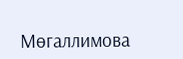Мөгаллимова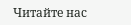Читайте нас